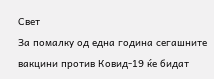Свет
За помалку од една година сегашните вакцини против Ковид-19 ќе бидат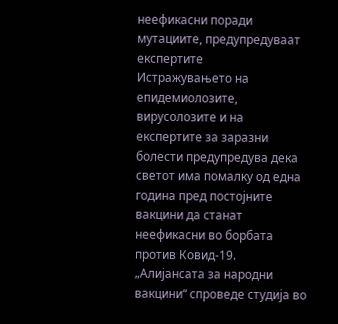неефикасни поради мутациите, предупредуваат експертите
Истражувањето на епидемиолозите, вирусолозите и на експертите за заразни болести предупредува дека светот има помалку од една година пред постојните вакцини да станат неефикасни во борбата против Ковид-19.
„Алијансата за народни вакцини“ спроведе студија во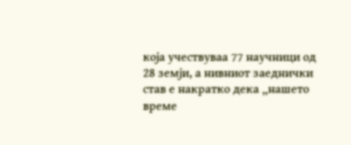која учествуваа 77 научници од 28 земји, а нивниот заеднички став е накратко дека „нашето време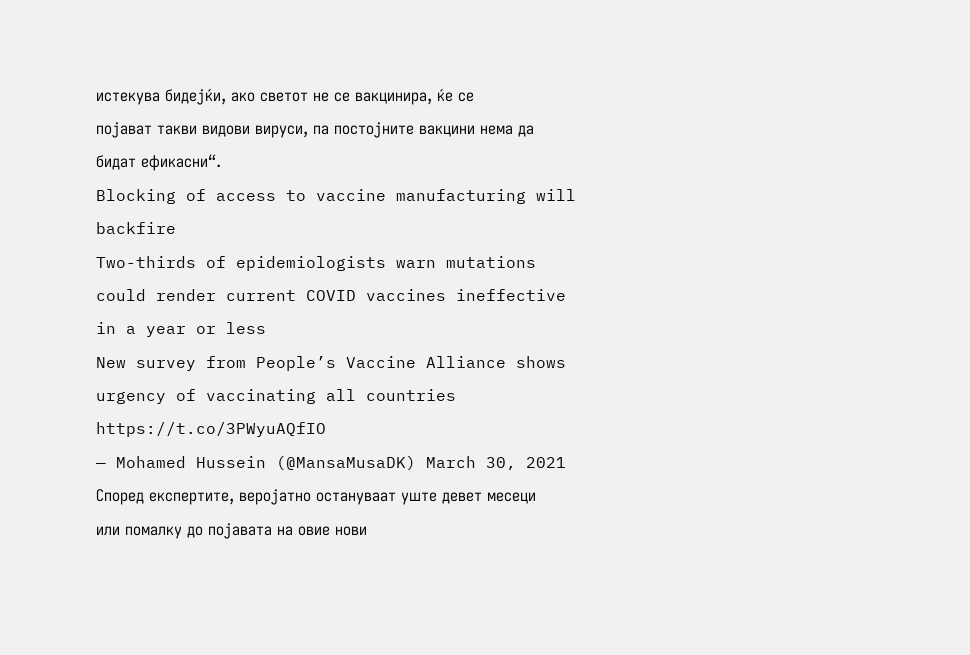истекува бидејќи, ако светот не се вакцинира, ќе се појават такви видови вируси, па постојните вакцини нема да бидат ефикасни“.
Blocking of access to vaccine manufacturing will backfire
Two-thirds of epidemiologists warn mutations could render current COVID vaccines ineffective in a year or less
New survey from People’s Vaccine Alliance shows urgency of vaccinating all countries https://t.co/3PWyuAQfIO
— Mohamed Hussein (@MansaMusaDK) March 30, 2021
Според експертите, веројатно остануваат уште девет месеци или помалку до појавата на овие нови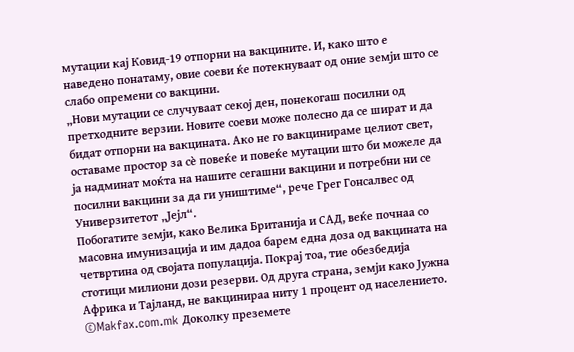мутации кај Ковид-19 отпорни на вакцините. И, како што е наведено понатаму, овие соеви ќе потекнуваат од оние земји што се слабо опремени со вакцини.
„Нови мутации се случуваат секој ден, понекогаш посилни од претходните верзии. Новите соеви може полесно да се шират и да бидат отпорни на вакцината. Ако не го вакцинираме целиот свет, оставаме простор за сѐ повеќе и повеќе мутации што би можеле да ја надминат моќта на нашите сегашни вакцини и потребни ни се посилни вакцини за да ги уништиме“, рече Грег Гонсалвес од Универзитетот „Јејл“.
Побогатите земји, како Велика Британија и САД, веќе почнаа со масовна имунизација и им дадоа барем една доза од вакцината на четвртина од својата популација. Покрај тоа, тие обезбедија стотици милиони дози резерви. Од друга страна, земји како Јужна Африка и Тајланд, не вакцинираа ниту 1 процент од населението.
©Makfax.com.mk Доколку преземете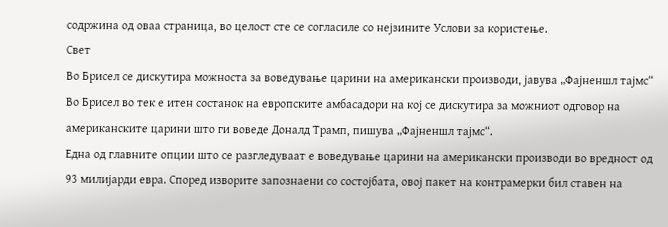содржина од оваа страница, во целост сте се согласиле со нејзините Услови за користење.
Свет
Во Брисел се дискутира можноста за воведување царини на американски производи, јавува „Фајненшл тајмс“
Во Брисел во тек е итен состанок на европските амбасадори на кој се дискутира за можниот одговор на американските царини што ги воведе Доналд Трамп, пишува „Фајненшл тајмс“.
Една од главните опции што се разгледуваат е воведување царини на американски производи во вредност од 93 милијарди евра. Според изворите запознаени со состојбата, овој пакет на контрамерки бил ставен на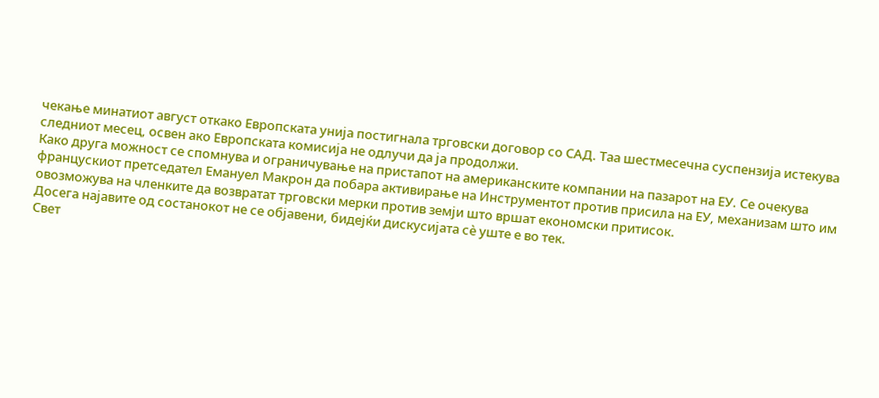чекање минатиот август откако Европската унија постигнала трговски договор со САД. Таа шестмесечна суспензија истекува следниот месец, освен ако Европската комисија не одлучи да ја продолжи.
Како друга можност се спомнува и ограничување на пристапот на американските компании на пазарот на ЕУ. Се очекува францускиот претседател Емануел Макрон да побара активирање на Инструментот против присила на ЕУ, механизам што им овозможува на членките да возвратат трговски мерки против земји што вршат економски притисок.
Досега најавите од состанокот не се објавени, бидејќи дискусијата сè уште е во тек.
Свет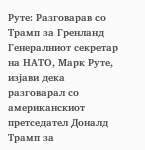Руте: Разговарав со Трамп за Гренланд
Генералниот секретар на НАТО, Марк Руте, изјави дека разговарал со американскиот претседател Доналд Трамп за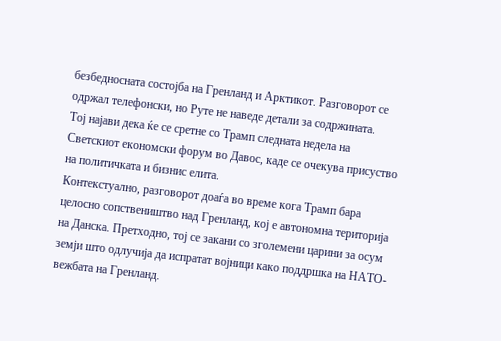безбедносната состојба на Гренланд и Арктикот. Разговорот се одржал телефонски, но Руте не наведе детали за содржината.
Тој најави дека ќе се сретне со Трамп следната недела на Светскиот економски форум во Давос, каде се очекува присуство на политичката и бизнис елита.
Контекстуално, разговорот доаѓа во време кога Трамп бара целосно сопствеништво над Гренланд, кој е автономна територија на Данска. Претходно, тој се закани со зголемени царини за осум земји што одлучија да испратат војници како поддршка на НАТО-вежбата на Гренланд.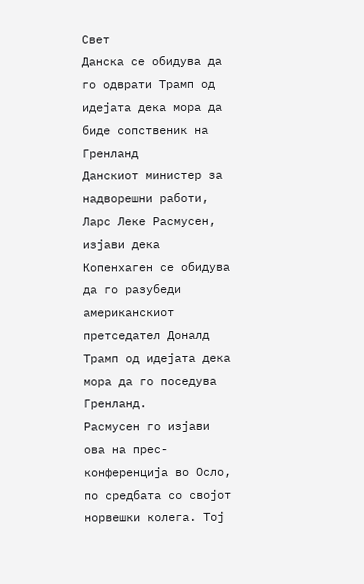Свет
Данска се обидува да го одврати Трамп од идејата дека мора да биде сопственик на Гренланд
Данскиот министер за надворешни работи, Ларс Леке Расмусен, изјави дека Копенхаген се обидува да го разубеди американскиот претседател Доналд Трамп од идејата дека мора да го поседува Гренланд.
Расмусен го изјави ова на прес-конференција во Осло, по средбата со својот норвешки колега. Тој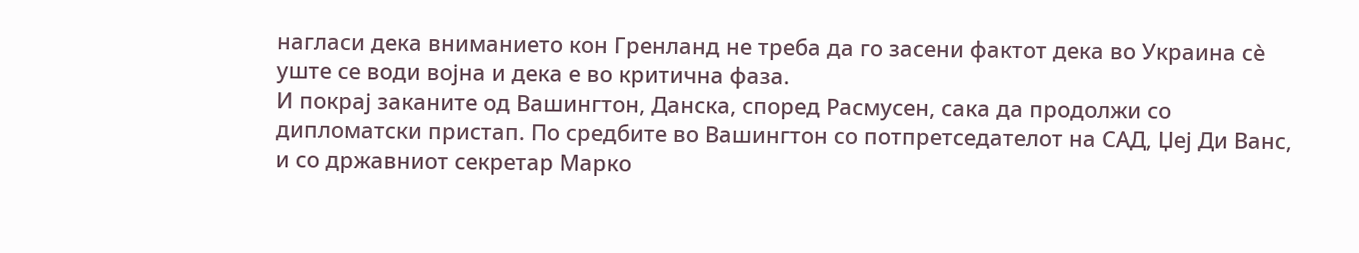нагласи дека вниманието кон Гренланд не треба да го засени фактот дека во Украина сè уште се води војна и дека е во критична фаза.
И покрај заканите од Вашингтон, Данска, според Расмусен, сака да продолжи со дипломатски пристап. По средбите во Вашингтон со потпретседателот на САД, Џеј Ди Ванс, и со државниот секретар Марко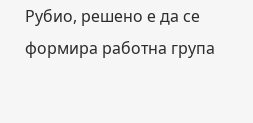Рубио, решено е да се формира работна група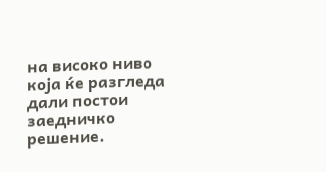на високо ниво која ќе разгледа дали постои заедничко решение.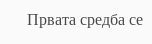Првата средба се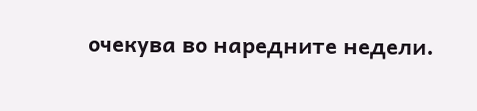очекува во наредните недели.